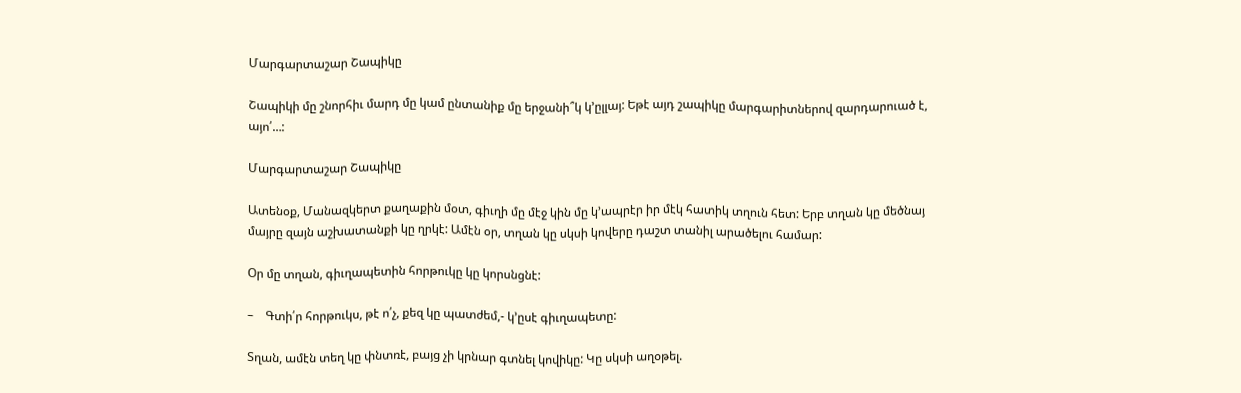Մարգարտաշար Շապիկը

Շապիկի մը շնորհիւ մարդ մը կամ ընտանիք մը երջանի՞կ կ’ըլլայ: Եթէ այդ շապիկը մարգարիտներով զարդարուած է, այո՛…:

Մարգարտաշար Շապիկը

Ատենօք, Մանազկերտ քաղաքին մօտ, գիւղի մը մէջ կին մը կ՚ապրէր իր մէկ հատիկ տղուն հետ: Երբ տղան կը մեծնայ մայրը զայն աշխատանքի կը ղրկէ: Ամէն օր, տղան կը սկսի կովերը դաշտ տանիլ արածելու համար:

Օր մը տղան, գիւղապետին հորթուկը կը կորսնցնէ:

–    Գտի՛ր հորթուկս, թէ ո՛չ, քեզ կը պատժեմ,- կ’ըսէ գիւղապետը:

Տղան, ամէն տեղ կը փնտռէ, բայց չի կրնար գտնել կովիկը: Կը սկսի աղօթել.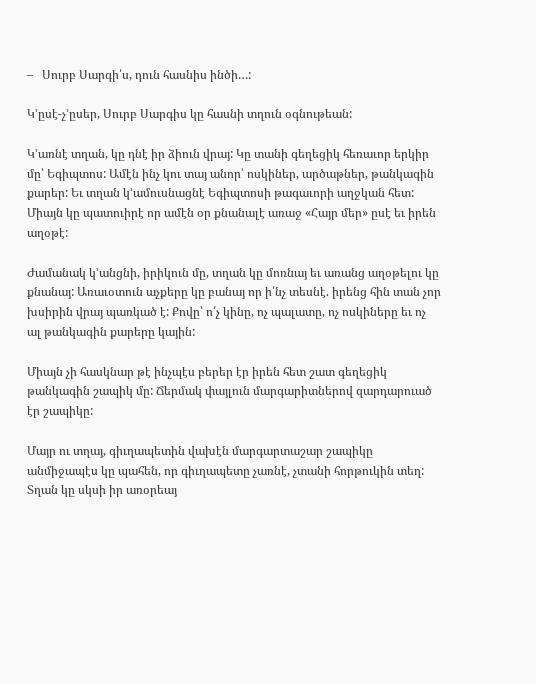–   Սուրբ Սարգի՛ս, դուն հասնիս ինծի…:

Կ՚ըսէ-չ՚ըսեր, Սուրբ Սարգիս կը հասնի տղուն օգնութեան:

Կ՚առնէ տղան, կը դնէ իր ձիուն վրայ: Կը տանի գեղեցիկ հեռաւոր երկիր մը՝ Եգիպտոս: Ամէն ինչ կու տայ անոր՝ ոսկիներ, արծաթներ, թանկագին քարեր: Եւ տղան կ’ամուսնացնէ Եգիպտոսի թագաւորի աղջկան հետ: Միայն կը պատուիրէ որ ամէն օր քնանալէ առաջ «Հայր մեր» ըսէ եւ իրեն աղօթէ:

Ժամանակ կ’անցնի, իրիկուն մը, տղան կը մոռնայ եւ առանց աղօթելու կը քնանայ: Առաւօտուն աչքերը կը բանայ որ ի՛նչ տեսնէ. իրենց հին տան չոր խսիրին վրայ պառկած է: Քովը՝ ո՛չ կինը, ոչ պալատը, ոչ ոսկիները եւ ոչ ալ թանկագին քարերը կային:

Միայն չի հասկնար թէ ինչպէս բերեր էր իրեն հետ շատ գեղեցիկ թանկագին շապիկ մը: Ճերմակ փայլուն մարգարիտներով զարդարուած էր շապիկը:

Մայր ու տղայ, գիւղապետին վախէն մարգարտաշար շապիկը անմիջապէս կը պահեն, որ գիւղապետը չառնէ, չտանի հորթուկին տեղ: Տղան կը սկսի իր առօրեայ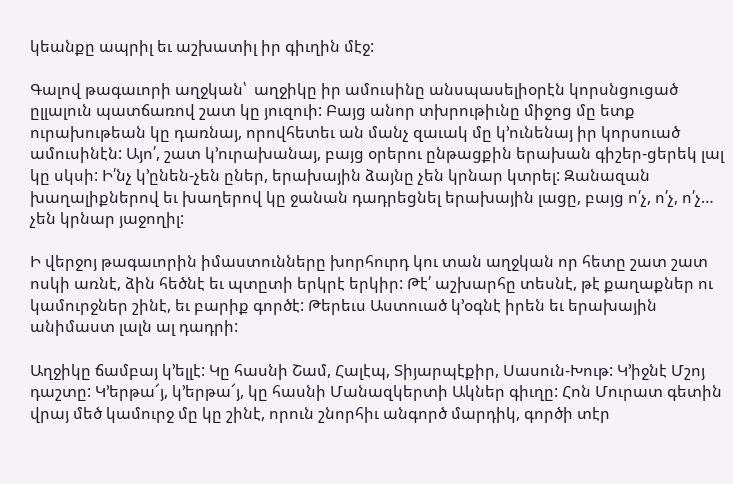կեանքը ապրիլ եւ աշխատիլ իր գիւղին մէջ:

Գալով թագաւորի աղջկան՝  աղջիկը իր ամուսինը անսպասելիօրէն կորսնցուցած ըլլալուն պատճառով շատ կը յուզուի: Բայց անոր տխրութիւնը միջոց մը ետք ուրախութեան կը դառնայ, որովհետեւ ան մանչ զաւակ մը կ’ունենայ իր կորսուած ամուսինէն: Այո՛, շատ կ’ուրախանայ, բայց օրերու ընթացքին երախան գիշեր-ցերեկ լալ կը սկսի: Ի՛նչ կ՚ընեն-չեն ըներ, երախային ձայնը չեն կրնար կտրել: Զանազան խաղալիքներով եւ խաղերով կը ջանան դադրեցնել երախային լացը, բայց ո՛չ, ո՛չ, ո՛չ… չեն կրնար յաջողիլ:

Ի վերջոյ թագաւորին իմաստունները խորհուրդ կու տան աղջկան որ հետը շատ շատ ոսկի առնէ, ձին հեծնէ եւ պտըտի երկրէ երկիր: Թէ՛ աշխարհը տեսնէ, թէ քաղաքներ ու կամուրջներ շինէ, եւ բարիք գործէ: Թերեւս Աստուած կ’օգնէ իրեն եւ երախային անիմաստ լալն ալ դադրի:

Աղջիկը ճամբայ կ’ելլէ: Կը հասնի Շամ, Հալէպ, Տիյարպէքիր, Սասուն-Խութ: Կ՚իջնէ Մշոյ դաշտը: Կ’երթա՜յ, կ’երթա՜յ, կը հասնի Մանազկերտի Ակներ գիւղը: Հոն Մուրատ գետին վրայ մեծ կամուրջ մը կը շինէ, որուն շնորհիւ անգործ մարդիկ, գործի տէր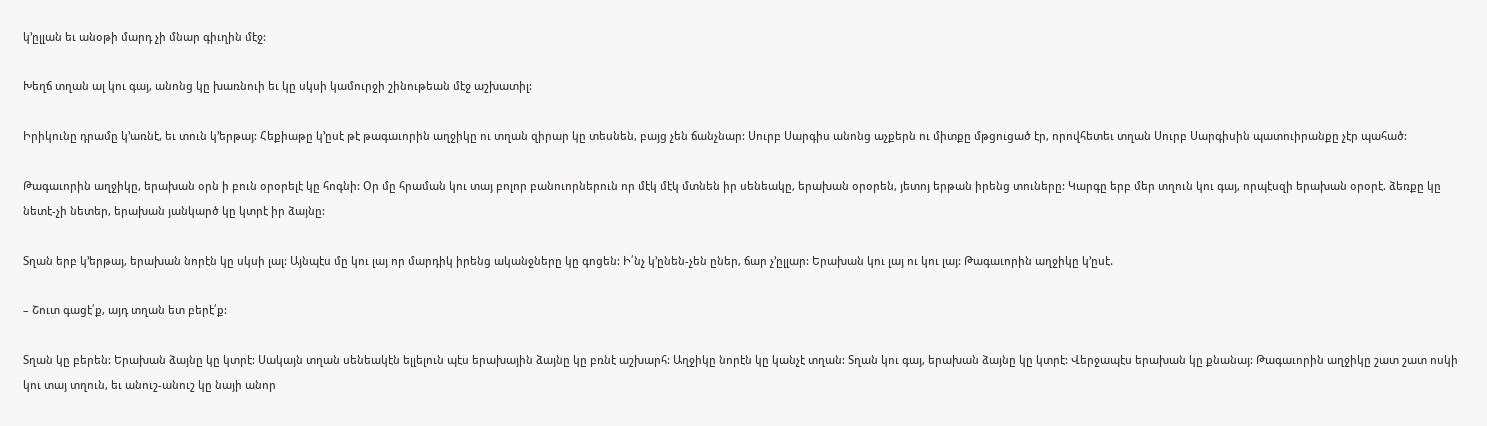կ՚ըլլան եւ անօթի մարդ չի մնար գիւղին մէջ:

Խեղճ տղան ալ կու գայ, անոնց կը խառնուի եւ կը սկսի կամուրջի շինութեան մէջ աշխատիլ:

Իրիկունը դրամը կ՚առնէ, եւ տուն կ՚երթայ: Հեքիաթը կ’ըսէ թէ թագաւորին աղջիկը ու տղան զիրար կը տեսնեն, բայց չեն ճանչնար: Սուրբ Սարգիս անոնց աչքերն ու միտքը մթցուցած էր, որովհետեւ տղան Սուրբ Սարգիսին պատուիրանքը չէր պահած:

Թագաւորին աղջիկը, երախան օրն ի բուն օրօրելէ կը հոգնի: Օր մը հրաման կու տայ բոլոր բանուորներուն որ մէկ մէկ մտնեն իր սենեակը, երախան օրօրեն, յետոյ երթան իրենց տուները: Կարգը երբ մեր տղուն կու գայ, որպէսզի երախան օրօրէ. ձեռքը կը նետէ-չի նետեր, երախան յանկարծ կը կտրէ իր ձայնը:

Տղան երբ կ՚երթայ, երախան նորէն կը սկսի լալ: Այնպէս մը կու լայ որ մարդիկ իրենց ականջները կը գոցեն: Ի՛նչ կ՚ընեն-չեն ըներ, ճար չ՚ըլլար: Երախան կու լայ ու կու լայ: Թագաւորին աղջիկը կ՚ըսէ.

– Շուտ գացէ՛ք, այդ տղան ետ բերէ՛ք:

Տղան կը բերեն: Երախան ձայնը կը կտրէ: Սակայն տղան սենեակէն ելլելուն պէս երախային ձայնը կը բռնէ աշխարհ: Աղջիկը նորէն կը կանչէ տղան: Տղան կու գայ, երախան ձայնը կը կտրէ: Վերջապէս երախան կը քնանայ: Թագաւորին աղջիկը շատ շատ ոսկի կու տայ տղուն, եւ անուշ-անուշ կը նայի անոր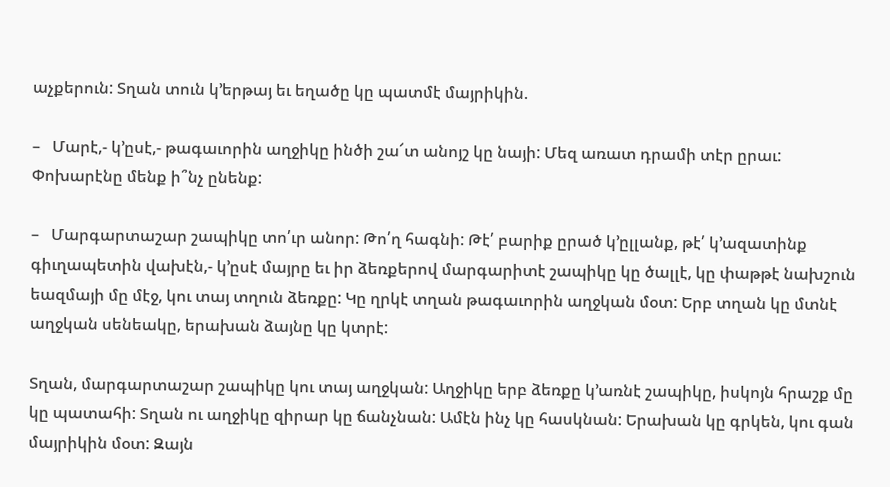աչքերուն: Տղան տուն կ’երթայ եւ եղածը կը պատմէ մայրիկին.

–   Մարէ,- կ՚ըսէ,- թագաւորին աղջիկը ինծի շա՜տ անոյշ կը նայի: Մեզ առատ դրամի տէր ըրաւ: Փոխարէնը մենք ի՞նչ ընենք:

–   Մարգարտաշար շապիկը տո՛ւր անոր: Թո՛ղ հագնի: Թէ՛ բարիք ըրած կ՚ըլլանք, թէ՛ կ՚ազատինք գիւղապետին վախէն,- կ’ըսէ մայրը եւ իր ձեռքերով մարգարիտէ շապիկը կը ծալլէ, կը փաթթէ նախշուն եազմայի մը մէջ, կու տայ տղուն ձեռքը: Կը ղրկէ տղան թագաւորին աղջկան մօտ: Երբ տղան կը մտնէ աղջկան սենեակը, երախան ձայնը կը կտրէ:

Տղան, մարգարտաշար շապիկը կու տայ աղջկան: Աղջիկը երբ ձեռքը կ’առնէ շապիկը, իսկոյն հրաշք մը կը պատահի: Տղան ու աղջիկը զիրար կը ճանչնան: Ամէն ինչ կը հասկնան: Երախան կը գրկեն, կու գան մայրիկին մօտ: Զայն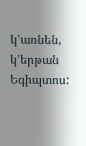կ՚առնեն, կ’երթան Եգիպտոս: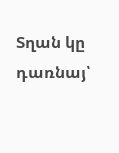Տղան կը դառնայ՝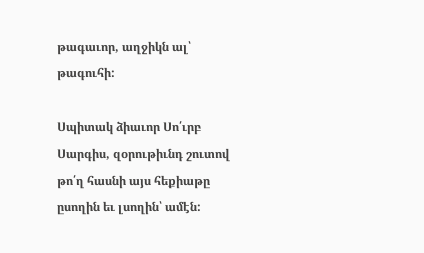թագաւոր, աղջիկն ալ՝ թագուհի:

Սպիտակ ձիաւոր Սո՛ւրբ Սարգիս, զօրութիւնդ շուտով թո՛ղ հասնի այս հեքիաթը ըսողին եւ լսողին՝ ամէն: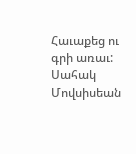Հաւաքեց ու գրի առաւ: Սահակ Մովսիսեան